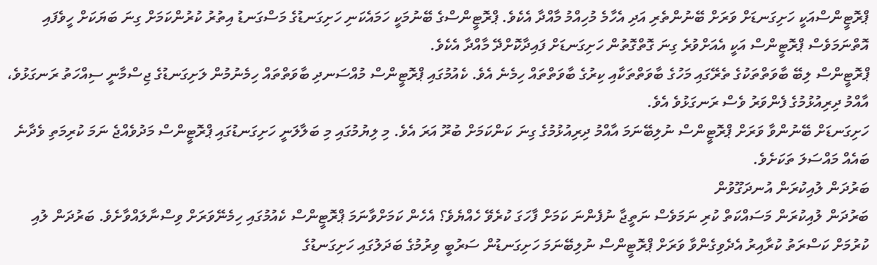ޕްރޮޓީންސްއަކީ ހަށިގަނޑަށް ވަރަށް ބޭނުންތެރި އަދި އެހާމެ މުހިއްމު މާއްދާ އެކެވެ. ޕްރޮޓީންސްގެ ބޭނުމަކީ ހަމައެކަނި ހަށިގަނޑުގެ މަސްގަނޑު އިތުރު ކުރުންކަމަށް ގިނަ ބަޔަކަށް ހީވެފައި އޮތްނަމަވެސް ޕްރޮޓީންސް އަކީ އެއަށްވުރެ ގިނަ ގޮތްގޮތުން ހަށިގަނޑަށް ފައިދާކޮށްދޭ މާއްދާ އެކެވެ.
ޕްރޮޓީންސް ލިބޭ ބާވަތްތަކުގެ ތެރޭގައި މަހުގެ ބާވަތްތަކާއި ކިރުގެ ބާވަތްތައް ހިމެނެ އެވެ. ކެއުމުގައި ޕްރޮޓީންސް މުއްސަނދި ބާވަތްތައް ހިމެނުމުން ލަށިގަނޑުގެ ޖިސްމާނީ ސިއްހަތު ރަނގަޅުވެ، އާއްމު ދިރިއުޅުމުގެ ފެންވަރު ވެސް ރަނގަޅުވެ އެވެ.
ހަށިގަނޑަށް ބޭނުންވާ ވަރަށް ޕްރޮޓީންސް ނުލިބޭނަމަ އާއްމު ދިރިއުޅުމުގެ ގިނަ ކަންކަމަށް ބުރޫ އަރަ އެވެ. މި ލިޔުމުގައި މި ބަލާލަނީ ހަށިގަނޑުގައި ޕްރޮޓީންސް މަދުވެއްޖެ ނަމަ ކުރިމަތި ވެދާނެ ބައެއް މައްސަލަ ތަކަށެވެ.
ބަރުދަން ލުއިކުރަން އުނދަގޫވުން
ބަރުދަން ލުއިކުރަން މަސައްކަތް ކުރި ނަމަވެސް ނަތީޖާ ނުފެންނަ ކަމަށް ފާހަގަ ކުރެވޭ ހެއްޔެވެ؟ އެހެން ކަމަށްވާނަމަ ޕްރޮޓީންސް ކެއުމުގައި ހިމެނޭވަރަށް ވިސްނާލައްވާށެވެ. ބަރުދަން ލުއި ކުރުމަށް ކަސްރަތު ކުރާއިރު އެދެވިގެންވާ ވަރަށް ޕްރޮޓީންސް ނުލިބޭނަމަ ހަށިގަނޑުން ސަރުބީ ވިރުމުގެ ބަދަލުގައި ހަށިގަނޑުގެ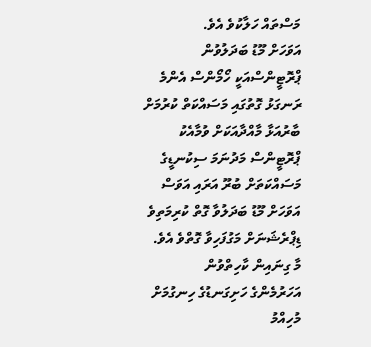މަސްތައް ހަލާކުވެ އެވެ.
އަވަހަށް މޫޑު ބަދަލުވުން
ޕްރޮޓީންސްއަކީ ހޯމޯންސް އެންމެ ރަނގަޅު ގޮތުގައި މަސައްކަތް ކުރުމަށް ބާރުއަޅާ މާއްދާއަކަށް ވުމާއެކު ޕްރޮޓީންސް މަދުނަމަ ސިކުނޑީގެ މަސައްކަތަށް ބުރޫ އަރައި އަވަސް އަވަހަށް މޫޑު ބަދަލުވާ ގޮތް ކުރިމަތިވެ ޑިޕްރެޝަނަށް މަގުފަހިވާ ގޮތްވެ އެވެ.
މާ ގިނައިން ކާހިތްވުން
އަހަރުމެންގެ ހަށިގަނޑުގެ ހިނގުމަށް މުހިއްމު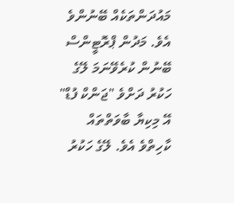މައުދަންތަކެއް ބޭނުންވެ އެވެ. މަދުން ޕްރޮޓީންސް ބޭނުން ކުރެވޭނަމަ ލޭގެ ހަކުރު ދަށްވެ "ޖަންކް ފުޑް" އޭ މިކިޔާ ބާވަތްތައް ކާހިތްވެ އެވެ. ލޭގެ ހަކުރު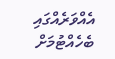އެއްވަރެއްގައި ބެހެއްޓުމަށް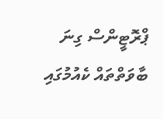ޕްރޮޓީންސް ގިނަ ބާވަތްތައް ކެއުމުގައި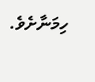ހިމަނާށެވެ.